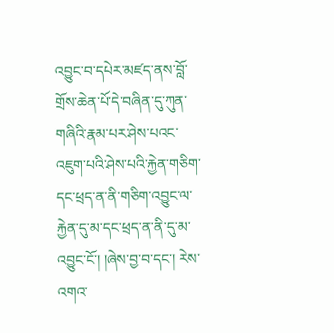འབྱུང་བ་དཔེར་མཛད་ནས་བློ་གྲོས་ཆེན་པོ་དེ་བཞིན་དུ་ཀུན་གཞིའི་རྣམ་པར་ཤེས་པའང་འཇུག་པའི་ཤེས་པའི་རྐྱེན་གཅིག་དང་ཕྲད་ན་ནི་གཅིག་འབྱུང་ལ་རྐྱེན་དུ་མ་དང་ཕྲད་ན་ནི་དུ་མ་འབྱུང་ངོ་། །ཞེས་བྱ་བ་དང་། རེས་འགའ་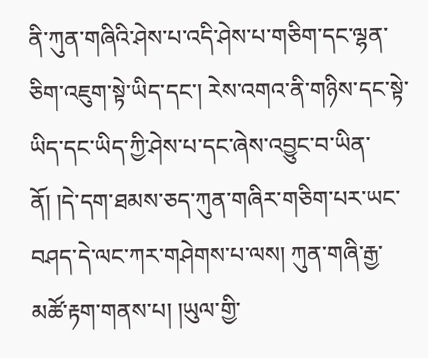ནི་ཀུན་གཞིའི་ཤེས་པ་འདི་ཤེས་པ་གཅིག་དང་ལྷན་ཅིག་འཇུག་སྟེ་ཡིད་དང་། རེས་འགའ་ནི་གཉིས་དང་སྟེ་ཡིད་དང་ཡིད་ཀྱི་ཤེས་པ་དང་ཞེས་འབྱུང་བ་ཡིན་ནོ། །དེ་དག་ཐམས་ཅད་ཀུན་གཞིར་གཅིག་པར་ཡང་བཤད་དེ་ལང་ཀར་གཤེགས་པ་ལས། ཀུན་གཞི་རྒྱ་མཚོ་རྟག་གནས་པ། །ཡུལ་གྱི་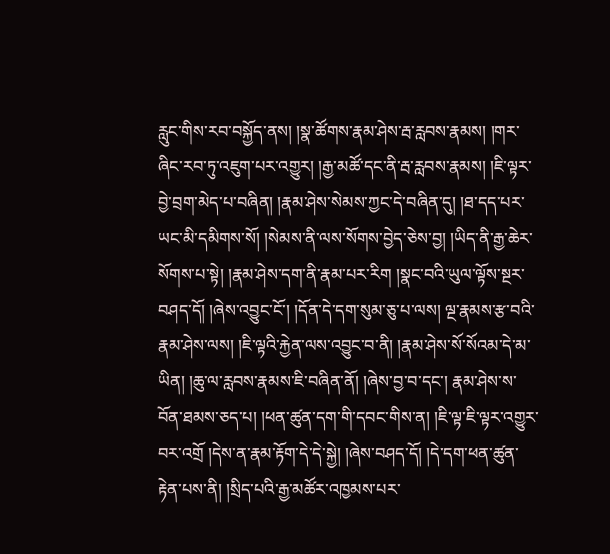རླུང་གིས་རབ་བསྐྱོད་ནས། །སྣ་ཚོགས་རྣམ་ཤེས་རྦ་རླབས་རྣམས། །གར་ཞིང་རབ་ཏུ་འཇུག་པར་འགྱུར། །རྒྱ་མཚོ་དང་ནི་རྦ་རླབས་རྣམས། །ཇི་ལྟར་བྱེ་བྲག་མེད་པ་བཞིན། །རྣམ་ཤེས་སེམས་ཀྱང་དེ་བཞིན་དུ། །ཐ་དད་པར་ཡང་མི་དམིགས་སོ། །སེམས་ནི་ལས་སོགས་བྱེད་ཅེས་བྱ། །ཡིད་ནི་རྒྱ་ཆེར་སོགས་པ་སྟེ། །རྣམ་ཤེས་དག་ནི་རྣམ་པར་རིག །སྣང་བའི་ཡུལ་ལྟོས་སྔར་བཤད་དོ། །ཞེས་འབྱུང་ངོ་། །དོན་དེ་དག་སུམ་ཅུ་པ་ལས། ལྔ་རྣམས་རྩ་བའི་རྣམ་ཤེས་ལས། །ཇི་ལྟའི་རྐྱེན་ལས་འབྱུང་བ་ནི། །རྣམ་ཤེས་སོ་སོའམ་དེ་མ་ཡིན། །ཆུ་ལ་རླབས་རྣམས་ཇི་བཞིན་ནོ། །ཞེས་བྱ་བ་དང་། རྣམ་ཤེས་ས་བོན་ཐམས་ཅད་པ། །ཕན་ཚུན་དག་གི་དབང་གིས་ན། །ཇི་ལྟ་ཇི་ལྟར་འགྱུར་བར་འགྲོ །དེས་ན་རྣམ་རྟོག་དེ་དེ་སྐྱེ། །ཞེས་བཤད་དོ། །དེ་དག་ཕན་ཚུན་རྟེན་པས་ནི། །སྲིད་པའི་རྒྱ་མཚོར་འཁྱམས་པར་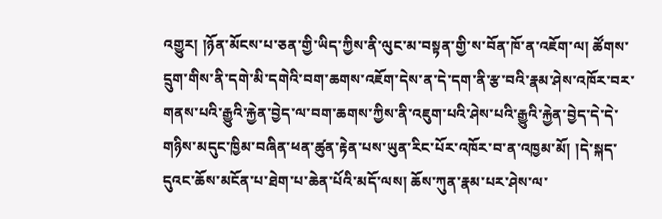འགྱུར། །ཉོན་མོངས་པ་ཅན་གྱི་ཡིད་ཀྱིས་ནི་ལུང་མ་བསྟན་གྱི་ས་བོན་ཁོ་ན་འཇོག་ལ། ཚོགས་དྲུག་གིས་ནི་དགེ་མི་དགེའི་བག་ཆགས་འཇོག་དེས་ན་དེ་དག་ནི་རྩ་བའི་རྣམ་ཤེས་འཁོར་བར་གནས་པའི་རྒྱུའི་རྐྱེན་བྱེད་ལ་བག་ཆགས་ཀྱིས་ནི་འཇུག་པའི་ཤེས་པའི་རྒྱུའི་རྐྱེན་བྱེད་དེ་དེ་གཉིས་མདུང་ཁྱིམ་བཞིན་ཕན་ཚུན་རྟེན་པས་ཡུན་རིང་པོར་འཁོར་བ་ན་འཁྱམ་མོ། །དེ་སྐད་དུའང་ཆོས་མངོན་པ་ཐེག་པ་ཆེན་པོའི་མདོ་ལས། ཆོས་ཀུན་རྣམ་པར་ཤེས་ལ་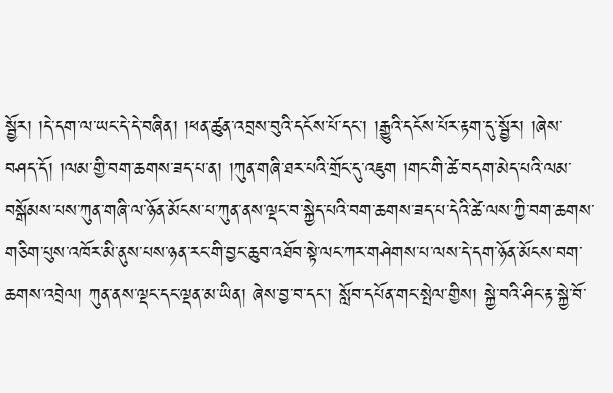སྦྱོར། །དེ་དག་ལ་ཡང་དེ་དེ་བཞིན། །ཕན་ཚུན་འབྲས་བུའི་དངོས་པོ་དང་། །རྒྱུའི་དངོས་པོར་རྟག་དུ་སྦྱོར། །ཞེས་བཤད་དོ། །ལམ་གྱི་བག་ཆགས་ཟད་པ་ན། །ཀུན་གཞི་ཐར་པའི་གྲོང་དུ་འཇུག །གང་གི་ཚེ་བདག་མེད་པའི་ལམ་བསྒོམས་པས་ཀུན་གཞི་ལ་ཉོན་མོངས་པ་ཀུན་ནས་ལྡང་བ་སྐྱེད་པའི་བག་ཆགས་ཟད་པ་དེའི་ཚེ་ལས་ཀྱི་བག་ཆགས་གཅིག་པུས་འཁོར་མི་ནུས་པས་ཉན་རང་གི་བྱང་ཆུབ་འཐོབ་སྟེ་ལང་ཀར་གཤེགས་པ་ལས་དེ་དག་ཉོན་མོངས་བག་ཆགས་འབྲེལ། ཀུན་ནས་ལྡང་དང་ལྡན་མ་ཡིན། ཞེས་བྱ་བ་དང་། སློབ་དཔོན་གང་སྤེལ་གྱིས། སྐྱེ་བའི་ཤིང་རྟ་སྐྱེ་བོ་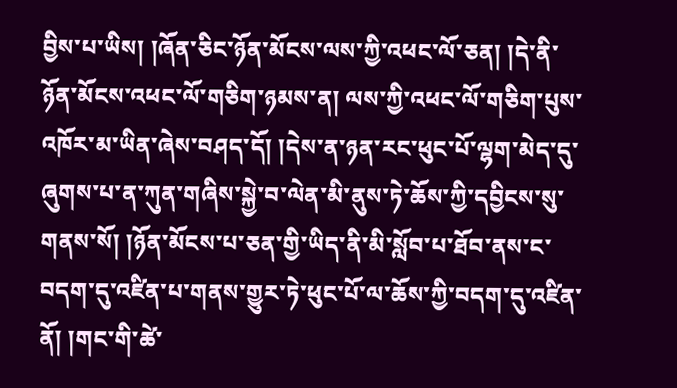བྱིས་པ་ཡིས། །ཞོན་ཅིང་ཉོན་མོངས་ལས་ཀྱི་འཕང་ལོ་ཅན། །དེ་ནི་ཉོན་མོངས་འཕང་ལོ་གཅིག་ཉམས་ན། ལས་ཀྱི་འཕང་ལོ་གཅིག་པུས་འཁོར་མ་ཡིན་ཞེས་བཤད་དོ། །དེས་ན་ཉན་རང་ཕུང་པོ་ལྷག་མེད་དུ་ཞུགས་པ་ན་ཀུན་གཞིས་སྐྱེ་བ་ལེན་མི་ནུས་ཏེ་ཆོས་ཀྱི་དབྱིངས་སུ་གནས་སོ། །ཉོན་མོངས་པ་ཅན་གྱི་ཡིད་ནི་མི་སློབ་པ་ཐོབ་ནས་ང་བདག་དུ་འཛིན་པ་གནས་གྱུར་ཏེ་ཕུང་པོ་ལ་ཆོས་ཀྱི་བདག་དུ་འཛིན་ནོ། །གང་གི་ཚེ་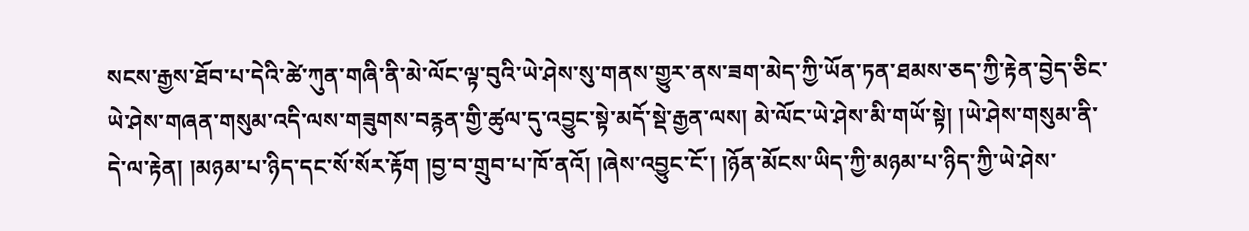སངས་རྒྱས་ཐོབ་པ་དེའི་ཚེ་ཀུན་གཞི་ནི་མེ་ལོང་ལྟ་བུའི་ཡེ་ཤེས་སུ་གནས་གྱུར་ནས་ཟག་མེད་ཀྱི་ཡོན་ཏན་ཐམས་ཅད་ཀྱི་རྟེན་བྱེད་ཅིང་ཡེ་ཤེས་གཞན་གསུམ་འདི་ལས་གཟུགས་བརྙན་གྱི་ཚུལ་དུ་འབྱུང་སྟེ་མདོ་སྡེ་རྒྱན་ལས། མེ་ལོང་ཡེ་ཤེས་མི་གཡོ་སྟེ། །ཡེ་ཤེས་གསུམ་ནི་དེ་ལ་རྟེན། །མཉམ་པ་ཉིད་དང་སོ་སོར་རྟོག །བྱ་བ་གྲུབ་པ་ཁོ་ནའོ། །ཞེས་འབྱུང་ངོ་། །ཉོན་མོངས་ཡིད་ཀྱི་མཉམ་པ་ཉིད་ཀྱི་ཡེ་ཤེས་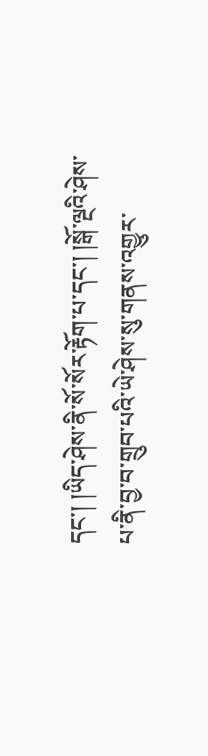དང་། །ཡིད་ཤེས་ནི་སོ་སོར་རྟོག་པ་དང་། །སྒོ་ལྔའི་ཤེས་པ་ནི་བྱ་བ་གྲུབ་པའི་ཡེ་ཤེས་སུ་གནས་འགྱུར་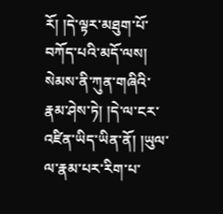རོ། །དེ་ལྟར་མཐུག་པོ་བཀོད་པའི་མདོ་ལས། སེམས་ནི་ཀུན་གཞིའི་རྣམ་ཤེས་ཏེ། །དེ་ལ་ངར་འཛིན་ཡིད་ཡིན་ནོ། །ཡུལ་ལ་རྣམ་པར་རིག་པ་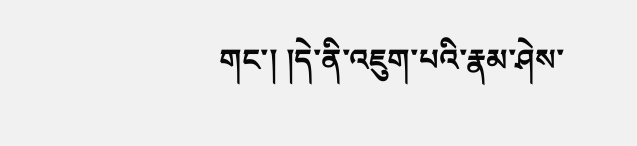གང་། །དེ་ནི་འཇུག་པའི་རྣམ་ཤེས་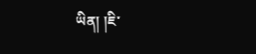ཡིན། །ཇི་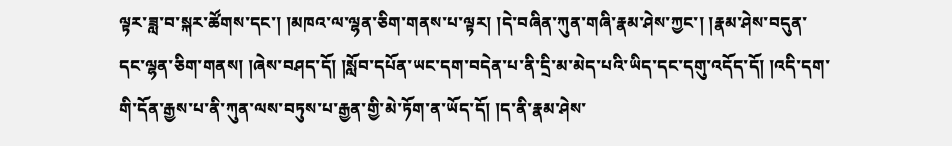ལྟར་ཟླ་བ་སྐར་ཚོགས་དང་། །མཁའ་ལ་ལྷན་ཅིག་གནས་པ་ལྟར། །དེ་བཞིན་ཀུན་གཞི་རྣམ་ཤེས་ཀྱང་། །རྣམ་ཤེས་བདུན་དང་ལྷན་ཅིག་གནས། །ཞེས་བཤད་དོ། །སློབ་དཔོན་ཡང་དག་བདེན་པ་ནི་དྲི་མ་མེད་པའི་ཡིད་དང་དགུ་འདོད་དོ། །འདི་དག་གི་དོན་རྒྱས་པ་ནི་ཀུན་ལས་བཏུས་པ་རྒྱན་གྱི་མེ་ཏོག་ན་ཡོད་དོ། །ད་ནི་རྣམ་ཤེས་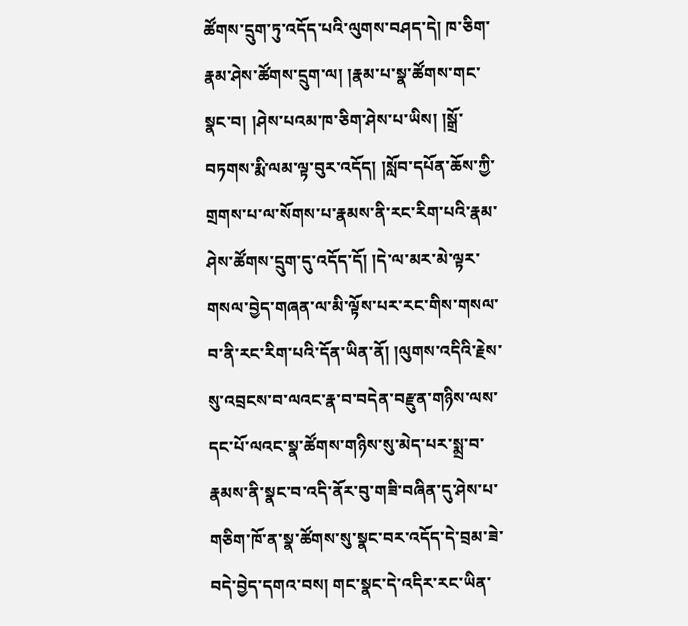ཚོགས་དྲུག་ཏུ་འདོད་པའི་ལུགས་བཤད་དེ། ཁ་ཅིག་རྣམ་ཤེས་ཚོགས་དྲུག་ལ། །རྣམ་པ་སྣ་ཚོགས་གང་སྣང་བ། །ཤེས་པའམ་ཁ་ཅིག་ཤེས་པ་ཡིས། །སྒྲོ་བཏགས་རྨི་ལམ་ལྟ་བུར་འདོད། །སློབ་དཔོན་ཆོས་ཀྱི་གྲགས་པ་ལ་སོགས་པ་རྣམས་ནི་རང་རིག་པའི་རྣམ་ཤེས་ཚོགས་དྲུག་དུ་འདོད་དོ། །དེ་ལ་མར་མེ་ལྟར་གསལ་བྱེད་གཞན་ལ་མི་ལྟོས་པར་རང་གིས་གསལ་བ་ནི་རང་རིག་པའི་དོན་ཡིན་ནོ། །ལུགས་འདིའི་རྗེས་སུ་འབྲངས་བ་ལའང་རྣ་བ་བདེན་བརྫུན་གཉིས་ལས་དང་པོ་ལའང་སྣ་ཚོགས་གཉིས་སུ་མེད་པར་སྨྲ་བ་རྣམས་ནི་སྣང་བ་འདི་ནོར་བུ་གཟི་བཞིན་དུ་ཤེས་པ་གཅིག་ཁོ་ན་སྣ་ཚོགས་སུ་སྣང་བར་འདོད་དེ་བྲམ་ཟེ་བདེ་བྱེད་དགའ་བས། གང་སྣང་དེ་འདིར་རང་ཡིན་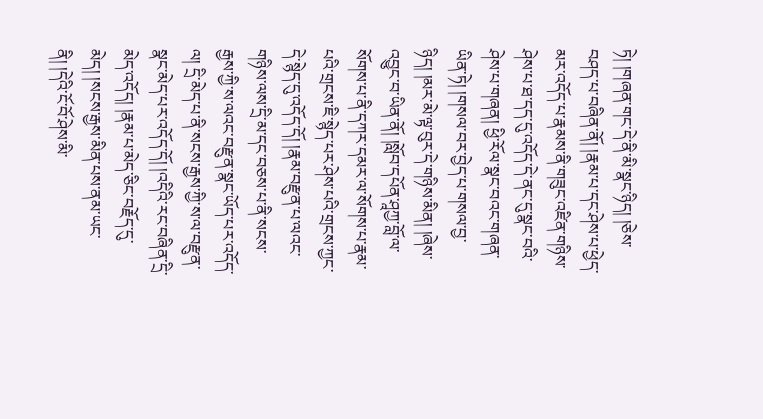ཏེ། །གཞན་གང་དེ་ནི་མི་སྣང་ཉིད། །ཅེས་བཤད་པ་བཞིན་ནོ། །རྣམ་པ་དང་ཤེས་པ་ཕྱེད་མར་འདོད་པ་རྣམས་ནི་གཟུང་འཛིན་གཉིས་ཤེས་པ་ཐ་དད་དུ་འདོད་དེ་ནང་དུ་སྣང་བའི་ཤེས་པ་གཞན། ཕྱི་རོལ་སྣང་བའང་གཞན་ཡིན་ཏེ། །གསལ་བར་བྱེད་པ་གསལ་བྱ་ཉིད། །མར་མེ་ལྟ་བུར་དེ་གཉིས་མིན། །ཞེས་འབྱུང་བ་ཡིན་ནོ། །སློབ་དཔོན་ཤཱཀྱ་བློ་ལ་སོགས་པ་ནི་དཀར་དམར་ལ་སོགས་པ་རྣམ་པའི་གྲངས་ཇི་སྙེད་པར་ཤེས་པའི་གྲངས་ཀྱང་དེ་སྙེད་དུ་འདོད་དོ། །རྣམ་བརྫུན་པ་ལའང་གཉིས་ལས་དྲི་མ་དང་བཅས་པ་ནི་སངས་རྒྱས་ཀྱི་ས་ལའང་བརྫུན་སྣང་ཡོད་པར་འདོད་ལ། དྲི་མེད་པ་ནི་སངས་རྒྱས་ཀྱི་ས་ལ་བརྫུན་སྣང་མེད་པར་འདོད་དོ། །འདིའི་རང་བཞིན་དྲི་མེད་འདོད། །རྣམ་པ་མེད་ཅིང་བརྗོད་དུ་མེད། །སངས་རྒྱས་མིན་པས་ནམ་ཡང་ནི། །དེའི་ངོ་བོ་ཤེས་མི་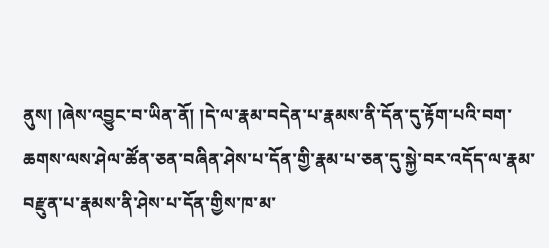ནུས། །ཞེས་འབྱུང་བ་ཡིན་ནོ། །དེ་ལ་རྣམ་བདེན་པ་རྣམས་ནི་དོན་དུ་རྟོག་པའི་བག་ཆགས་ལས་ཤེལ་ཚོན་ཅན་བཞིན་ཤེས་པ་དོན་གྱི་རྣམ་པ་ཅན་དུ་སྐྱེ་བར་འདོད་ལ་རྣམ་བརྫུན་པ་རྣམས་ནི་ཤེས་པ་དོན་གྱིས་ཁ་མ་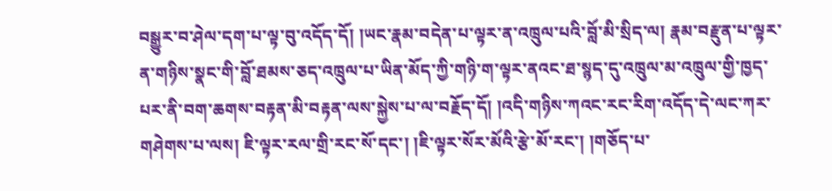བསྒྱུར་བ་ཤེལ་དག་པ་ལྟ་བུ་འདོད་དོ། །ཡང་རྣམ་བདེན་པ་ལྟར་ན་འཁྲུལ་པའི་བློ་མི་སྲིད་ལ། རྣམ་བརྫུན་པ་ལྟར་ན་གཉིས་སྣང་གི་བློ་ཐམས་ཅད་འཁྲུལ་པ་ཡིན་མོད་ཀྱི་གཉི་ག་ལྟར་ནའང་ཐ་སྙད་དུ་འཁྲུལ་མ་འཁྲུལ་གྱི་ཁྱད་པར་ནི་བག་ཆགས་བརྟན་མི་བརྟན་ལས་སྐྱེས་པ་ལ་བརྗོད་དོ། །འདི་གཉིས་ཀའང་རང་རིག་འདོད་དེ་ལང་ཀར་གཤེགས་པ་ལས། ཇི་ལྟར་རལ་གྲི་རང་སོ་དང་། །ཇི་ལྟར་སོར་མོའི་རྩེ་མོ་རང་། །གཅོད་པ་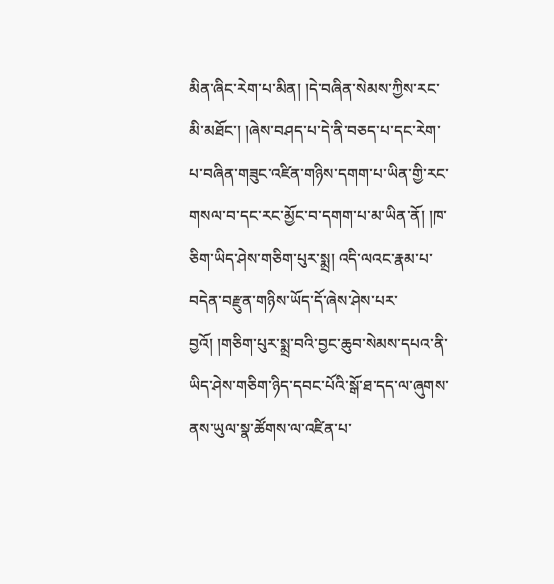མིན་ཞིང་རེག་པ་མིན། །དེ་བཞིན་སེམས་ཀྱིས་རང་མི་མཐོང་། །ཞེས་བཤད་པ་དེ་ནི་བཅད་པ་དང་རེག་པ་བཞིན་གཟུང་འཛིན་གཉིས་དགག་པ་ཡིན་གྱི་རང་གསལ་བ་དང་རང་མྱོང་བ་དགག་པ་མ་ཡིན་ནོ། །ཁ་ཅིག་ཡིད་ཤེས་གཅིག་པུར་སྨྲ། འདི་ལའང་རྣམ་པ་བདེན་བརྫུན་གཉིས་ཡོད་དོ་ཞེས་ཤེས་པར་བྱའོ། །གཅིག་པུར་སྨྲ་བའི་བྱང་ཆུབ་སེམས་དཔའ་ནི་ཡིད་ཤེས་གཅིག་ཉིད་དབང་པོའི་སྒོ་ཐ་དད་ལ་ཞུགས་ནས་ཡུལ་སྣ་ཚོགས་ལ་འཛིན་པ་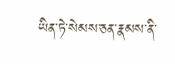ཡིན་ཏེ་སེམས་ཅན་རྣམས་ནི་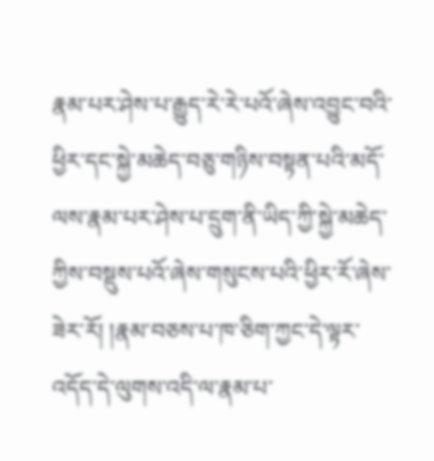རྣམ་པར་ཤེས་པ་རྒྱུད་རེ་རེ་པའོ་ཞེས་འབྱུང་བའི་ཕྱིར་དང་སྐྱེ་མཆེད་བཅུ་གཉིས་བསྟན་པའི་མདོ་ལས་རྣམ་པར་ཤེས་པ་དྲུག་ནི་ཡིད་ཀྱི་སྐྱེ་མཆེད་ཀྱིས་བསྡུས་པའོ་ཞེས་གསུངས་པའི་ཕྱིར་རོ་ཞེས་ཟེར་རོ། །རྣམ་བཅས་པ་ཁ་ཅིག་ཀྱང་དེ་ལྟར་འདོད་དེ་ལུགས་འདི་ལ་རྣམ་པ་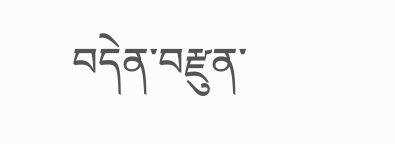བདེན་བརྫུན་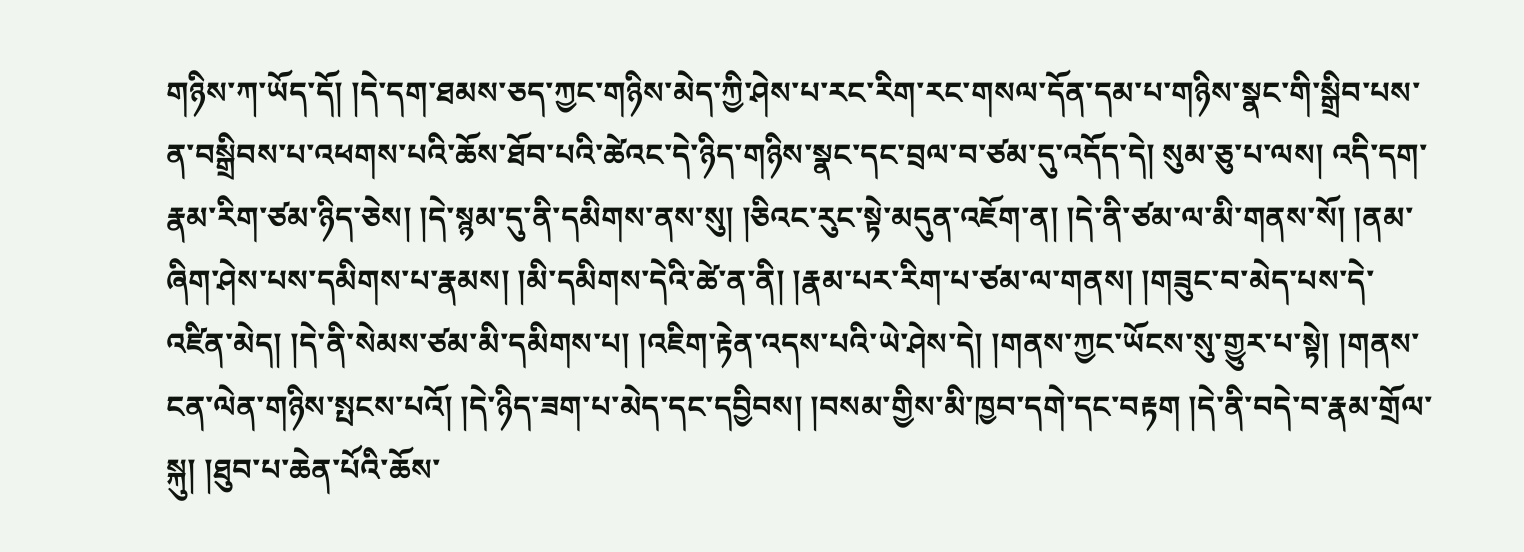གཉིས་ཀ་ཡོད་དོ། །དེ་དག་ཐམས་ཅད་ཀྱང་གཉིས་མེད་ཀྱི་ཤེས་པ་རང་རིག་རང་གསལ་དོན་དམ་པ་གཉིས་སྣང་གི་སྒྲིབ་པས་ན་བསྒྲིབས་པ་འཕགས་པའི་ཆོས་ཐོབ་པའི་ཚེའང་དེ་ཉིད་གཉིས་སྣང་དང་བྲལ་བ་ཙམ་དུ་འདོད་དེ། སུམ་ཅུ་པ་ལས། འདི་དག་རྣམ་རིག་ཙམ་ཉིད་ཅེས། །དེ་སྙམ་དུ་ནི་དམིགས་ནས་སུ། །ཅིའང་རུང་སྟེ་མདུན་འཇོག་ན། །དེ་ནི་ཙམ་ལ་མི་གནས་སོ། །ནམ་ཞིག་ཤེས་པས་དམིགས་པ་རྣམས། །མི་དམིགས་དེའི་ཚེ་ན་ནི། །རྣམ་པར་རིག་པ་ཙམ་ལ་གནས། །གཟུང་བ་མེད་པས་དེ་འཛིན་མེད། །དེ་ནི་སེམས་ཙམ་མི་དམིགས་པ། །འཇིག་རྟེན་འདས་པའི་ཡེ་ཤེས་དེ། །གནས་ཀྱང་ཡོངས་སུ་གྱུར་པ་སྟེ། །གནས་ངན་ལེན་གཉིས་སྤངས་པའོ། །དེ་ཉིད་ཟག་པ་མེད་དང་དབྱིབས། །བསམ་གྱིས་མི་ཁྱབ་དགེ་དང་བརྟག །དེ་ནི་བདེ་བ་རྣམ་གྲོལ་སྐུ། །ཐུབ་པ་ཆེན་པོའི་ཆོས་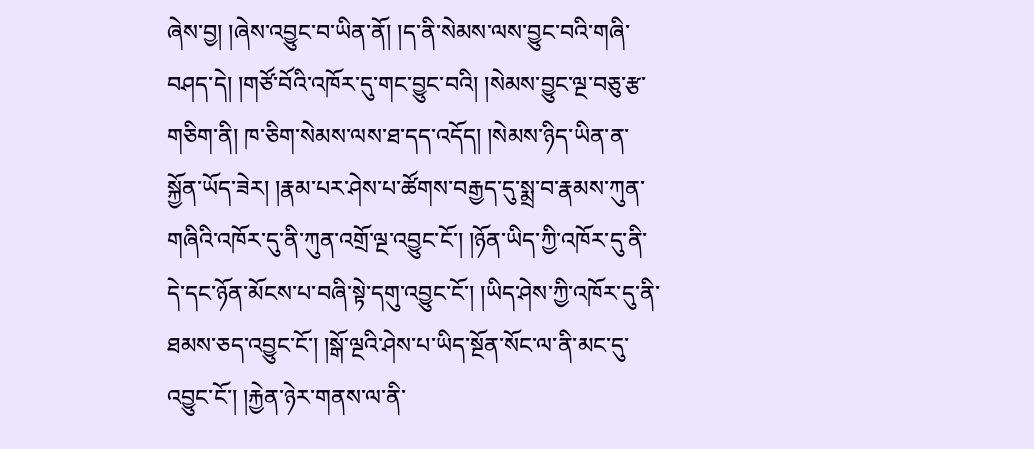ཞེས་བྱ། །ཞེས་འབྱུང་བ་ཡིན་ནོ། །ད་ནི་སེམས་ལས་བྱུང་བའི་གཞི་བཤད་དེ། །གཙོ་བོའི་འཁོར་དུ་གང་བྱུང་བའི། །སེམས་བྱུང་ལྔ་བཅུ་རྩ་གཅིག་ནི། ཁ་ཅིག་སེམས་ལས་ཐ་དད་འདོད། །སེམས་ཉིད་ཡིན་ན་སྐྱོན་ཡོད་ཟེར། །རྣམ་པར་ཤེས་པ་ཚོགས་བརྒྱད་དུ་སྨྲ་བ་རྣམས་ཀུན་གཞིའི་འཁོར་དུ་ནི་ཀུན་འགྲོ་ལྔ་འབྱུང་ངོ་། །ཉོན་ཡིད་ཀྱི་འཁོར་དུ་ནི་དེ་དང་ཉོན་མོངས་པ་བཞི་སྟེ་དགུ་འབྱུང་ངོ་། །ཡིད་ཤེས་ཀྱི་འཁོར་དུ་ནི་ཐམས་ཅད་འབྱུང་ངོ་། །སྒོ་ལྔའི་ཤེས་པ་ཡིད་སྔོན་སོང་ལ་ནི་མང་དུ་འབྱུང་ངོ་། །རྐྱེན་ཉེར་གནས་ལ་ནི་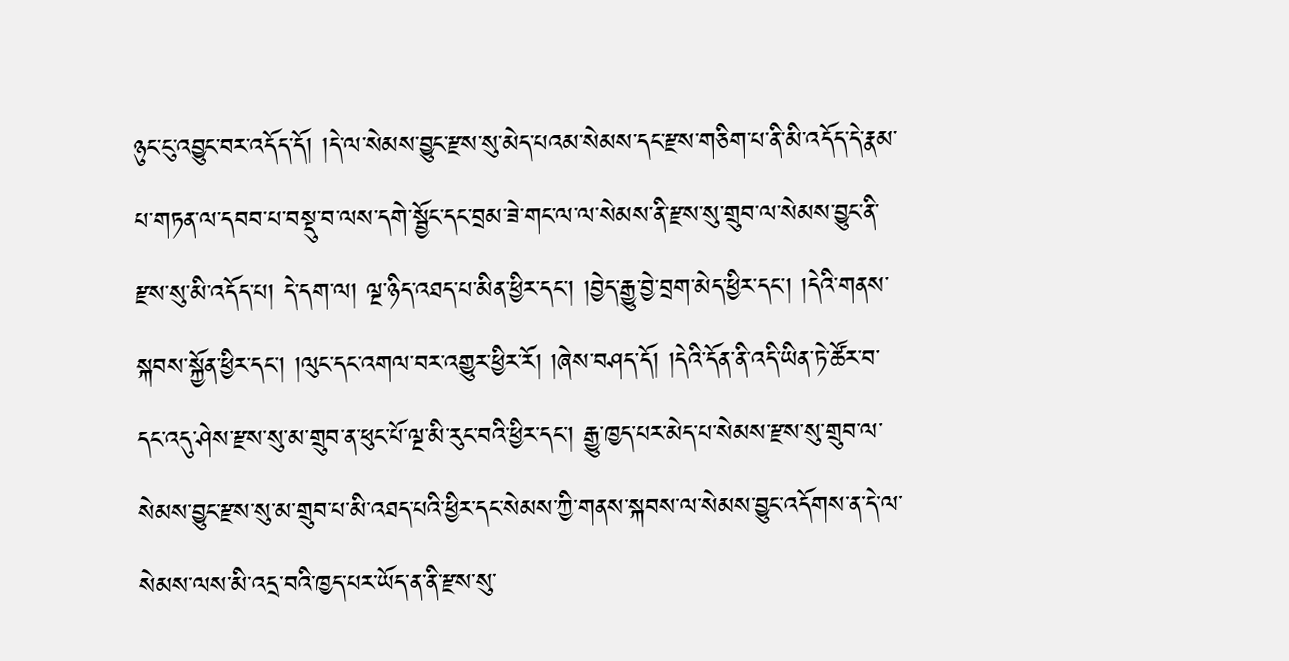ཉུང་ངུ་འབྱུང་བར་འདོད་དོ། །དེ་ལ་སེམས་བྱུང་རྫས་སུ་མེད་པའམ་སེམས་དང་རྫས་གཅིག་པ་ནི་མི་འདོད་དེ་རྣམ་པ་གཏན་ལ་དབབ་པ་བསྡུ་བ་ལས་དགེ་སྦྱོང་དང་བྲམ་ཟེ་གང་ལ་ལ་སེམས་ནི་རྫས་སུ་གྲུབ་ལ་སེམས་བྱུང་ནི་རྫས་སུ་མི་འདོད་པ། དེ་དག་ལ། ལྔ་ཉིད་འཐད་པ་མིན་ཕྱིར་དང་། །བྱེད་རྒྱུ་བྱེ་བྲག་མེད་ཕྱིར་དང་། །དེའི་གནས་སྐབས་སྐྱོན་ཕྱིར་དང་། །ལུང་དང་འགལ་བར་འགྱུར་ཕྱིར་རོ། །ཞེས་བཤད་དོ། །དེའི་དོན་ནི་འདི་ཡིན་ཏེ་ཚོར་བ་དང་འདུ་ཤེས་རྫས་སུ་མ་གྲུབ་ན་ཕུང་པོ་ལྔ་མི་རུང་བའི་ཕྱིར་དང་། རྒྱུ་ཁྱད་པར་མེད་པ་སེམས་རྫས་སུ་གྲུབ་ལ་སེམས་བྱུང་རྫས་སུ་མ་གྲུབ་པ་མི་འཐད་པའི་ཕྱིར་དང་སེམས་ཀྱི་གནས་སྐབས་ལ་སེམས་བྱུང་འདོགས་ན་དེ་ལ་སེམས་ལས་མི་འདྲ་བའི་ཁྱད་པར་ཡོད་ན་ནི་རྫས་སུ་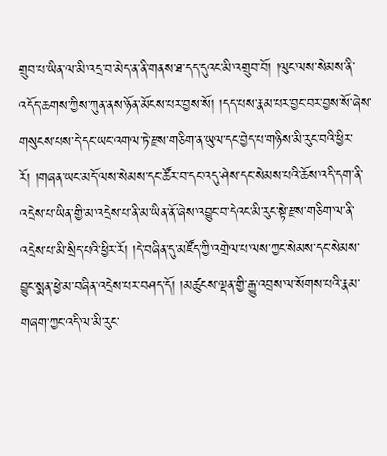གྲུབ་པ་ཡིན་ལ་མི་འདྲ་བ་མེད་ན་ནི་གནས་ཐ་དད་དུའང་མི་འགྲུབ་བོ། །ལུང་ལས་སེམས་ནི་འདོད་ཆགས་ཀྱིས་ཀུན་ནས་ཉོན་མོངས་པར་བྱས་སོ། །དད་པས་རྣམ་པར་བྱང་བར་བྱས་སོ་ཞེས་གསུངས་པས་དེ་དང་ཡང་འགལ་ཏེ་རྫས་གཅིག་ན་ཡུལ་དང་བྱེད་པ་གཉིས་མི་རུང་བའི་ཕྱིར་རོ། །གཞན་ཡང་མདོ་ལས་སེམས་དང་ཚོར་བ་དང་འདུ་ཤེས་དང་སེམས་པའི་ཆོས་འདི་དག་ནི་འདྲེས་པ་ཡིན་གྱི་མ་འདྲེས་པ་ནི་མ་ཡིན་ནོ་ཞེས་འབྱུང་བ་དེའང་མི་རུང་སྟེ་རྫས་གཅིག་ལ་ནི་འདྲེས་པ་མི་སྲིད་པའི་ཕྱིར་རོ། །དེ་བཞིན་དུ་མཛོད་ཀྱི་འགྲེལ་པ་ལས་ཀྱང་སེམས་དང་སེམས་བྱུང་སྨན་ཕྱེ་མ་བཞིན་འདྲེས་པར་བཤད་དོ། །མཚུངས་ལྡན་གྱི་རྒྱུ་འབྲས་ལ་སོགས་པའི་རྣམ་གཞག་ཀྱང་འདི་ལ་མི་རུང་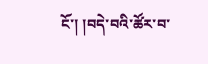ངོ་། །བདེ་བའི་ཚོར་བ་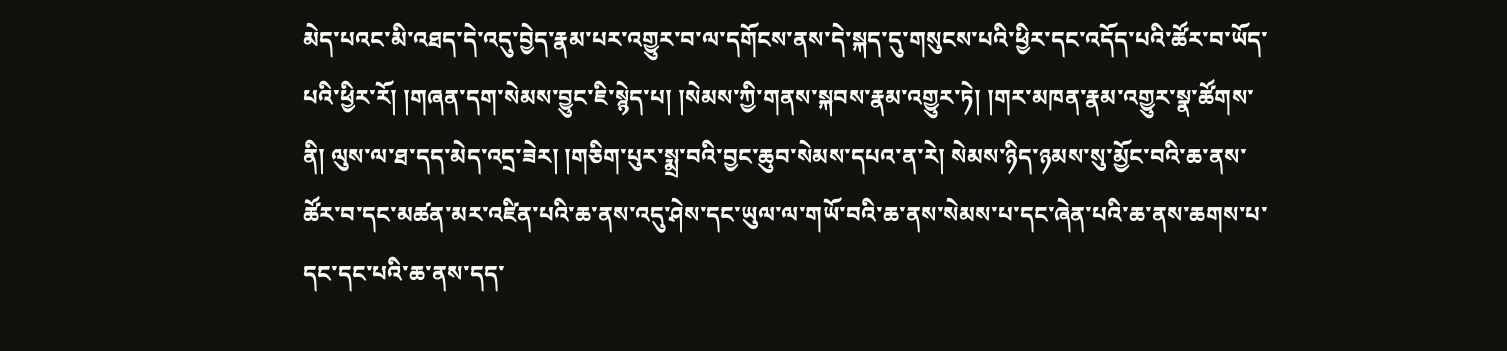མེད་པའང་མི་འཐད་དེ་འདུ་བྱེད་རྣམ་པར་འགྱུར་བ་ལ་དགོངས་ནས་དེ་སྐད་དུ་གསུངས་པའི་ཕྱིར་དང་འདོད་པའི་ཚོར་བ་ཡོད་པའི་ཕྱིར་རོ། །གཞན་དག་སེམས་བྱུང་ཇི་སྙེད་པ། །སེམས་ཀྱི་གནས་སྐབས་རྣམ་འགྱུར་ཏེ། །གར་མཁན་རྣམ་འགྱུར་སྣ་ཚོགས་ནི། ལུས་ལ་ཐ་དད་མེད་འདྲ་ཟེར། །གཅིག་པུར་སྨྲ་བའི་བྱང་ཆུབ་སེམས་དཔའ་ན་རེ། སེམས་ཉིད་ཉམས་སུ་མྱོང་བའི་ཆ་ནས་ཚོར་བ་དང་མཚན་མར་འཛིན་པའི་ཆ་ནས་འདུ་ཤེས་དང་ཡུལ་ལ་གཡོ་བའི་ཆ་ནས་སེམས་པ་དང་ཞེན་པའི་ཆ་ནས་ཆགས་པ་དང་དང་པའི་ཆ་ནས་དད་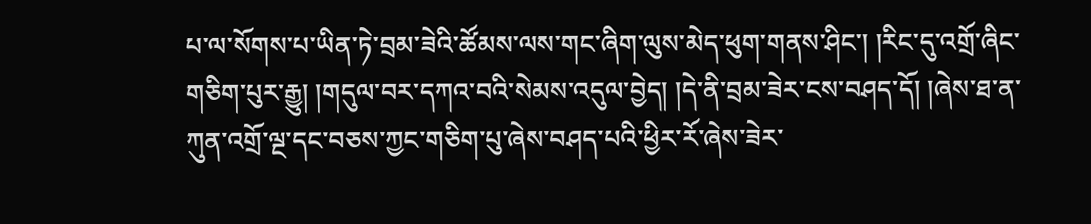པ་ལ་སོགས་པ་ཡིན་ཏེ་བྲམ་ཟེའི་ཚོམས་ལས་གང་ཞིག་ལུས་མེད་ཕུག་གནས་ཤིང་། །རིང་དུ་འགྲོ་ཞིང་གཅིག་པུར་རྒྱུ། །གདུལ་བར་དཀའ་བའི་སེམས་འདུལ་བྱེད། །དེ་ནི་བྲམ་ཟེར་ངས་བཤད་དོ། །ཞེས་ཐ་ན་ཀུན་འགྲོ་ལྔ་དང་བཅས་ཀྱང་གཅིག་པུ་ཞེས་བཤད་པའི་ཕྱིར་རོ་ཞེས་ཟེར་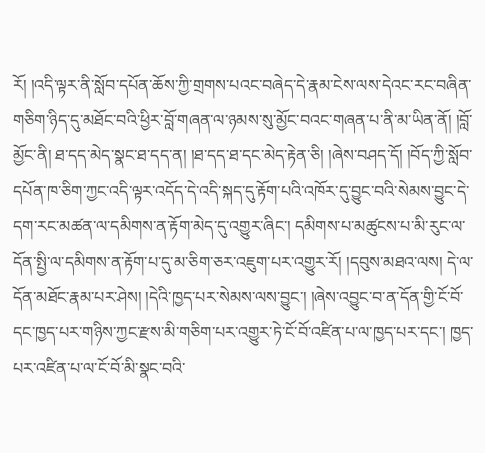རོ། །འདི་ལྟར་ནི་སློབ་དཔོན་ཆོས་ཀྱི་གྲགས་པའང་བཞེད་དེ་རྣམ་ངེས་ལས་དེའང་རང་བཞིན་གཅིག་ཉིད་དུ་མཐོང་བའི་ཕྱིར་བློ་གཞན་ལ་ཉམས་སུ་མྱོང་བའང་གཞན་པ་ནི་མ་ཡིན་ནོ། །བློ་མྱོང་ནི། ཐ་དད་མེད་སྣང་ཐ་དད་ན། །ཐ་དད་ཐ་དང་མེད་རྟེན་ཅི། །ཞེས་བཤད་དོ། །བོད་ཀྱི་སློབ་དཔོན་ཁ་ཅིག་ཀྱང་འདི་ལྟར་འདོད་དེ་འདི་སྐད་དུ་རྟོག་པའི་འཁོར་དུ་བྱུང་བའི་སེམས་བྱུང་དེ་དག་རང་མཚན་ལ་དམིགས་ན་རྟོག་མེད་དུ་འགྱུར་ཞིང་། དམིགས་པ་མཚུངས་པ་མི་རུང་ལ་དོན་སྤྱི་ལ་དམིགས་ན་རྟོག་པ་དུ་མ་ཅིག་ཅར་འཇུག་པར་འགྱུར་རོ། །དབུས་མཐའ་ལས། དེ་ལ་དོན་མཐོང་རྣམ་པར་ཤེས། །དེའི་ཁྱད་པར་སེམས་ལས་བྱུང་། །ཞེས་འབྱུང་བ་ན་དོན་གྱི་ངོ་བོ་དང་ཁྱད་པར་གཉིས་ཀྱང་རྫས་མི་གཅིག་པར་འགྱུར་ཏེ་ངོ་བོ་འཛིན་པ་ལ་ཁྱད་པར་དང་། ཁྱད་པར་འཛིན་པ་ལ་ངོ་བོ་མི་སྣང་བའི་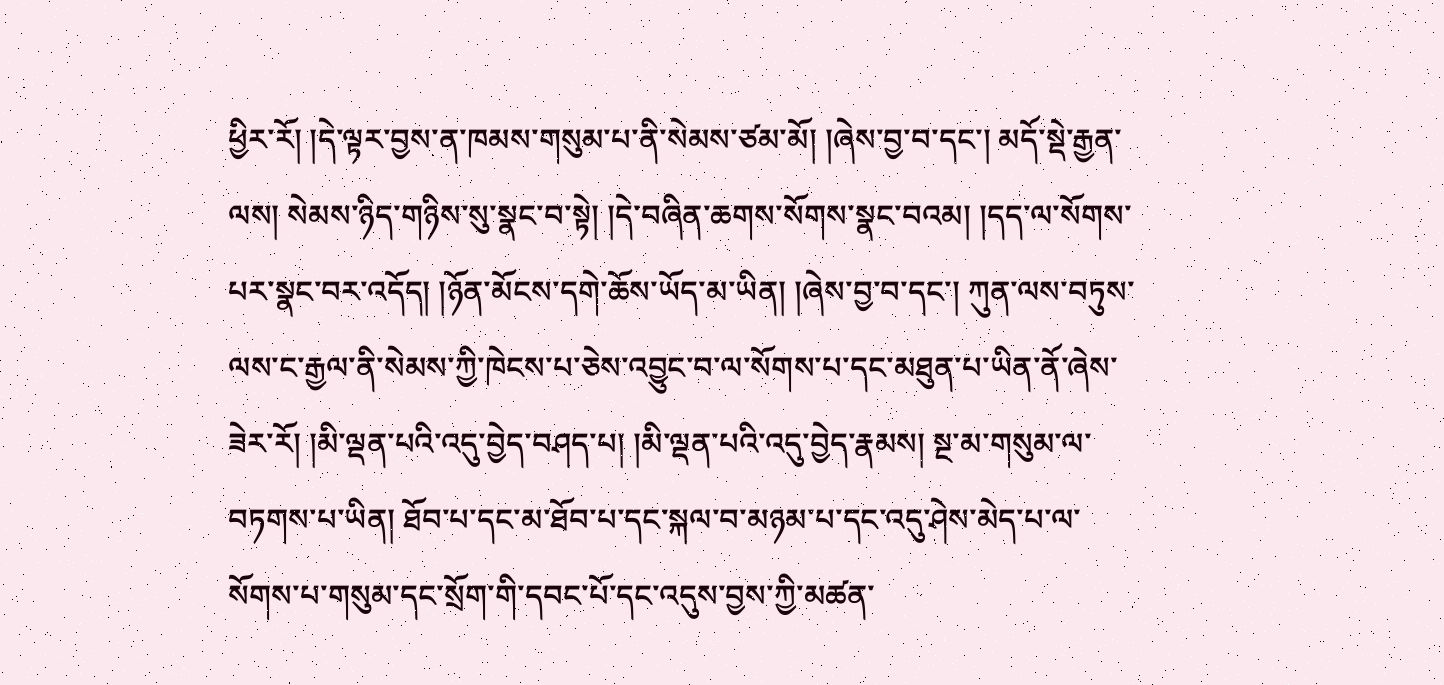ཕྱིར་རོ། །དེ་ལྟར་བྱས་ན་ཁམས་གསུམ་པ་ནི་སེམས་ཙམ་མོ། །ཞེས་བྱ་བ་དང་། མདོ་སྡེ་རྒྱན་ལས། སེམས་ཉིད་གཉིས་སུ་སྣང་བ་སྟེ། །དེ་བཞིན་ཆགས་སོགས་སྣང་བའམ། །དད་ལ་སོགས་པར་སྣང་བར་འདོད། །ཉོན་མོངས་དགེ་ཆོས་ཡོད་མ་ཡིན། །ཞེས་བྱ་བ་དང་། ཀུན་ལས་བཏུས་ལས་ང་རྒྱལ་ནི་སེམས་ཀྱི་ཁེངས་པ་ཅེས་འབྱུང་བ་ལ་སོགས་པ་དང་མཐུན་པ་ཡིན་ནོ་ཞེས་ཟེར་རོ། །མི་ལྡན་པའི་འདུ་བྱེད་བཤད་པ། །མི་ལྡན་པའི་འདུ་བྱེད་རྣམས། སྔ་མ་གསུམ་ལ་བཏགས་པ་ཡིན། ཐོབ་པ་དང་མ་ཐོབ་པ་དང་སྐལ་བ་མཉམ་པ་དང་འདུ་ཤེས་མེད་པ་ལ་སོགས་པ་གསུམ་དང་སྲོག་གི་དབང་པོ་དང་འདུས་བྱས་ཀྱི་མཚན་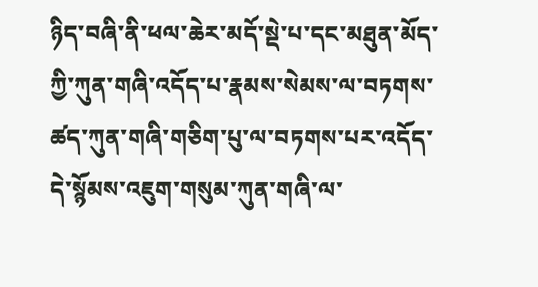ཉིད་བཞི་ནི་ཕལ་ཆེར་མདོ་སྡེ་པ་དང་མཐུན་མོད་ཀྱི་ཀུན་གཞི་འདོད་པ་རྣམས་སེམས་ལ་བཏགས་ཚད་ཀུན་གཞི་གཅིག་པུ་ལ་བཏགས་པར་འདོད་དེ་སྙོམས་འཇུག་གསུམ་ཀུན་གཞི་ལ་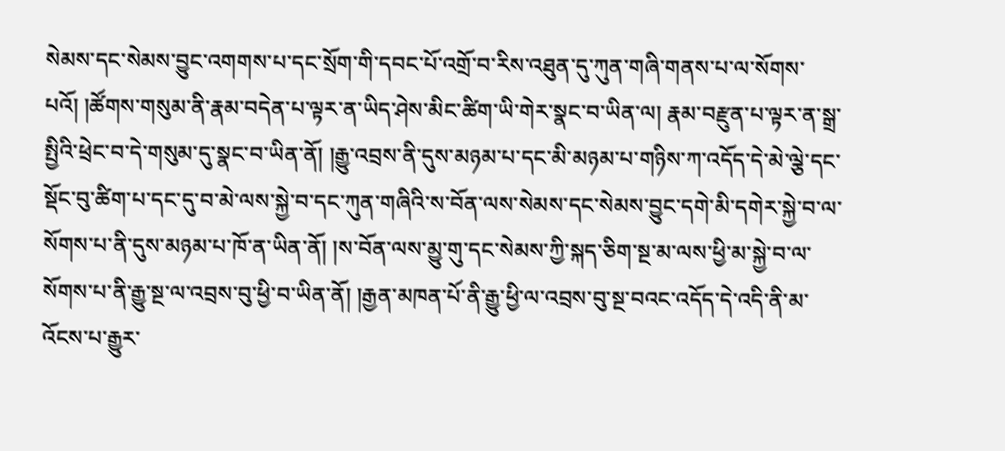སེམས་དང་སེམས་བྱུང་འགགས་པ་དང་སྲོག་གི་དབང་པོ་འགྲོ་བ་རིས་འཐུན་དུ་ཀུན་གཞི་གནས་པ་ལ་སོགས་པའོ། །ཚོགས་གསུམ་ནི་རྣམ་བདེན་པ་ལྟར་ན་ཡིད་ཤེས་མིང་ཚིག་ཡི་གེར་སྣང་བ་ཡིན་ལ། རྣམ་བརྫུན་པ་ལྟར་ན་སྒྲ་སྤྱིའི་ཕྲེང་བ་དེ་གསུམ་དུ་སྣང་བ་ཡིན་ནོ། །རྒྱུ་འབྲས་ནི་དུས་མཉམ་པ་དང་མི་མཉམ་པ་གཉིས་ཀ་འདོད་དེ་མེ་ལྕེ་དང་སྡོང་བུ་ཚིག་པ་དང་དུ་བ་མེ་ལས་སྐྱེ་བ་དང་ཀུན་གཞིའི་ས་བོན་ལས་སེམས་དང་སེམས་བྱུང་དགེ་མི་དགེར་སྐྱེ་བ་ལ་སོགས་པ་ནི་དུས་མཉམ་པ་ཁོ་ན་ཡིན་ནོ། །ས་བོན་ལས་མྱུ་གུ་དང་སེམས་ཀྱི་སྐད་ཅིག་སྔ་མ་ལས་ཕྱི་མ་སྐྱེ་བ་ལ་སོགས་པ་ནི་རྒྱུ་སྔ་ལ་འབྲས་བུ་ཕྱི་བ་ཡིན་ནོ། །རྒྱན་མཁན་པོ་ནི་རྒྱུ་ཕྱི་ལ་འབྲས་བུ་སྔ་བའང་འདོད་དེ་འདི་ནི་མ་འོངས་པ་རྒྱུར་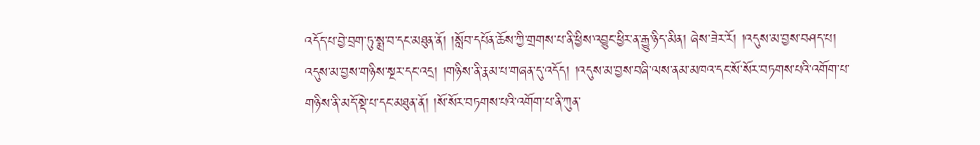འདོད་པ་བྱེ་བྲག་ཏུ་སྨྲ་བ་དང་མཐུན་ནོ། །སློབ་དཔོན་ཆོས་ཀྱི་གྲགས་པ་ནི་ཕྱིས་འབྱུང་ཕྱིར་ན་རྒྱུ་ཉིད་མིན། ཞེས་ཟེར་རོ། །འདུས་མ་བྱས་བཤད་པ། འདུས་མ་བྱས་གཉིས་སྔར་དང་འདྲ། །གཉིས་ནི་རྣམ་པ་གཞན་དུ་འདོད། །འདུས་མ་བྱས་བཞི་ལས་ནམ་མཁའ་དང་སོ་སོར་བཏགས་པའི་འགོག་པ་གཉིས་ནི་མདོ་སྡེ་པ་དང་མཐུན་ནོ། །སོ་སོར་བཏགས་པའི་འགོག་པ་ནི་ཀུན་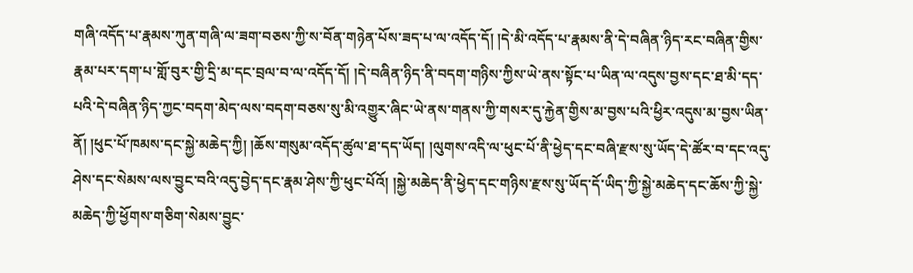གཞི་འདོད་པ་རྣམས་ཀུན་གཞི་ལ་ཟག་བཅས་ཀྱི་ས་བོན་གཉེན་པོས་ཟད་པ་ལ་འདོད་དོ། །དེ་མི་འདོད་པ་རྣམས་ནི་དེ་བཞིན་ཉིད་རང་བཞིན་གྱིས་རྣམ་པར་དག་པ་གློ་བུར་གྱི་དྲི་མ་དང་བྲལ་བ་ལ་འདོད་དོ། །དེ་བཞིན་ཉིད་ནི་བདག་གཉིས་ཀྱིས་ཡེ་ནས་སྟོང་པ་ཡིན་ལ་འདུས་བྱས་དང་ཐ་མི་དད་པའི་དེ་བཞིན་ཉིད་ཀྱང་བདག་མེད་ལས་བདག་བཅས་སུ་མི་འགྱུར་ཞིང་ཡེ་ནས་གནས་ཀྱི་གསར་དུ་རྐྱེན་གྱིས་མ་བྱས་པའི་ཕྱིར་འདུས་མ་བྱས་ཡིན་ནོ། །ཕུང་པོ་ཁམས་དང་སྐྱེ་མཆེད་ཀྱི། །ཆོས་གསུམ་འདོད་ཚུལ་ཐ་དད་ཡོད། །ལུགས་འདི་ལ་ཕུང་པོ་ནི་ཕྱེད་དང་བཞི་རྫས་སུ་ཡོད་དེ་ཚོར་བ་དང་འདུ་ཤེས་དང་སེམས་ལས་བྱུང་བའི་འདུ་བྱེད་དང་རྣམ་ཤེས་ཀྱི་ཕུང་པོའོ། །སྐྱེ་མཆེད་ནི་ཕྱེད་དང་གཉིས་རྫས་སུ་ཡོད་དོ་ཡིད་ཀྱི་སྐྱེ་མཆེད་དང་ཆོས་ཀྱི་སྐྱེ་མཆེད་ཀྱི་ཕྱོགས་གཅིག་སེམས་བྱུང་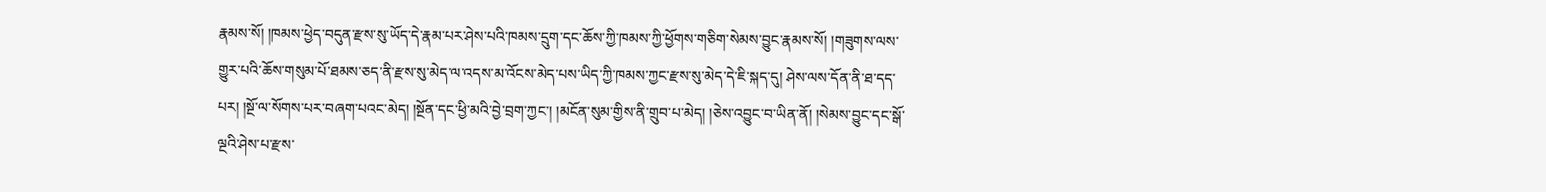རྣམས་སོ། །ཁམས་ཕྱེད་བདུན་རྫས་སུ་ཡོད་དེ་རྣམ་པར་ཤེས་པའི་ཁམས་དྲུག་དང་ཆོས་ཀྱི་ཁམས་ཀྱི་ཕྱོགས་གཅིག་སེམས་བྱུང་རྣམས་སོ། །གཟུགས་ལས་གྱུར་པའི་ཆོས་གསུམ་པོ་ཐམས་ཅད་ནི་རྫས་སུ་མེད་ལ་འདས་མ་འོངས་མེད་པས་ཡིད་ཀྱི་ཁམས་ཀྱང་རྫས་སུ་མེད་དེ་ཇི་སྐད་དུ། ཤེས་ལས་དོན་ནི་ཐ་དད་པར། །སྔོ་ལ་སོགས་པར་བཞག་པའང་མེད། །སྔོན་དང་ཕྱི་མའི་བྱེ་བྲག་ཀྱང་། །མངོན་སུམ་གྱིས་ནི་གྲུབ་པ་མེད། །ཅེས་འབྱུང་བ་ཡིན་ནོ། །སེམས་བྱུང་དང་སྒོ་ལྔའི་ཤེས་པ་རྫས་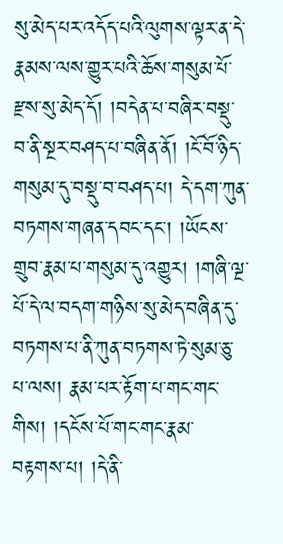སུ་མེད་པར་འདོད་པའི་ལུགས་ལྟར་ན་དེ་རྣམས་ལས་གྱུར་པའི་ཆོས་གསུམ་པོ་རྫས་སུ་མེད་དོ། །བདེན་པ་བཞིར་བསྡུ་བ་ནི་སྔར་བཤད་པ་བཞིན་ནོ། །ངོ་བོ་ཉིད་གསུམ་དུ་བསྡུ་བ་བཤད་པ། དེ་དག་ཀུན་བཏགས་གཞན་དབང་དང་། །ཡོངས་གྲུབ་རྣམ་པ་གསུམ་དུ་འགྱུར། །གཞི་ལྔ་པོ་དེ་ལ་བདག་གཉིས་སུ་མེད་བཞིན་དུ་བཏགས་པ་ནི་ཀུན་བཏགས་ཏེ་སུམ་ཅུ་པ་ལས། རྣམ་པར་རྟོག་པ་གང་གང་གིས། །དངོས་པོ་གང་གང་རྣམ་བརྟགས་པ། །དེ་ནི་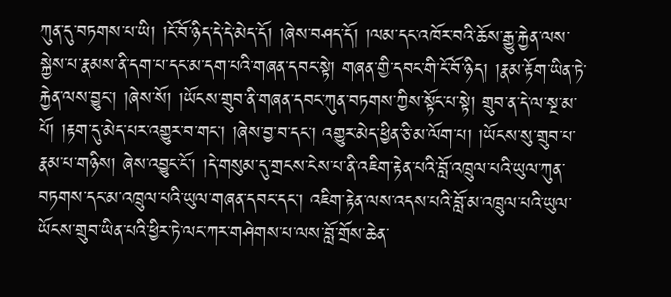ཀུན་དུ་བཏགས་པ་ཡི། །ངོ་བོ་ཉིད་དེ་དེ་མེད་དོ། །ཞེས་བཤད་དོ། །ལམ་དང་འཁོར་བའི་ཆོས་རྒྱུ་རྐྱེན་ལས་སྐྱེས་པ་རྣམས་ནི་དག་པ་དང་མ་དག་པའི་གཞན་དབང་སྟེ། གཞན་གྱི་དབང་གི་ངོ་བོ་ཉིད། །རྣམ་རྟོག་ཡིན་ཏེ་རྐྱེན་ལས་བྱུང་། །ཞེས་སོ། །ཡོངས་གྲུབ་ནི་གཞན་དབང་ཀུན་བཏགས་ཀྱིས་སྟོང་པ་སྟེ། གྲུབ་ན་དེ་ལ་སྔ་མ་པོ། །རྟག་དུ་མེད་པར་འགྱུར་བ་གང་། །ཞེས་བྱ་བ་དང་། འགྱུར་མེད་ཕྱིན་ཅི་མ་ལོག་པ། །ཡོངས་སུ་གྲུབ་པ་རྣམ་པ་གཉིས། ཞེས་འབྱུང་ངོ་། །དེ་གསུམ་དུ་གྲངས་ངེས་པ་ནི་འཇིག་རྟེན་པའི་བློ་འཁྲུལ་པའི་ཡུལ་ཀུན་བཏགས་དང་མ་འཁྲུལ་པའི་ཡུལ་གཞན་དབང་དང་། འཇིག་རྟེན་ལས་འདས་པའི་བློ་མ་འཁྲུལ་པའི་ཡུལ་ཡོངས་གྲུབ་ཡིན་པའི་ཕྱིར་ཏེ་ལང་ཀར་གཤེགས་པ་ལས་བློ་གྲོས་ཆེན་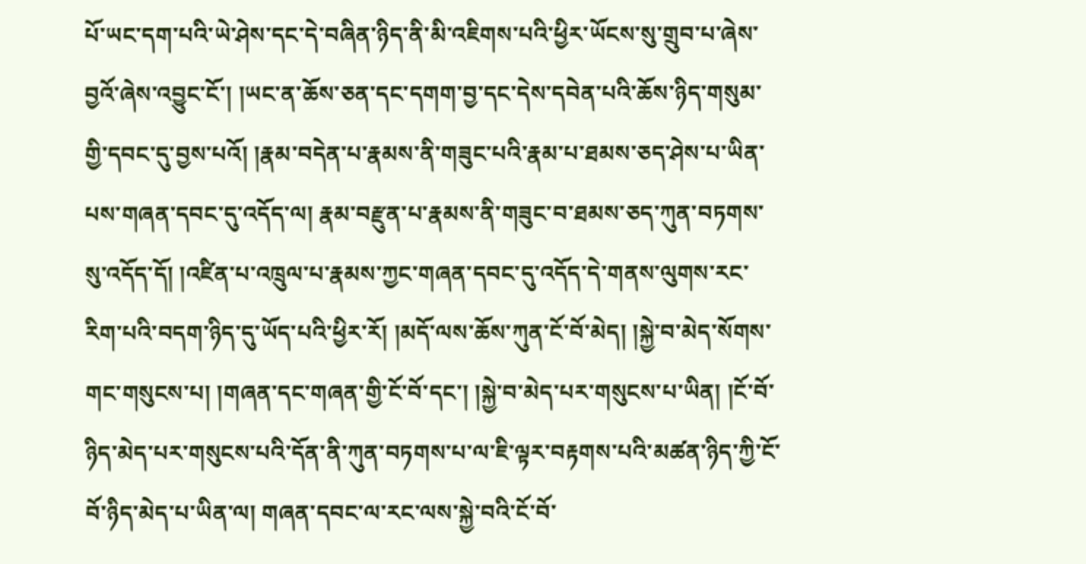པོ་ཡང་དག་པའི་ཡེ་ཤེས་དང་དེ་བཞིན་ཉིད་ནི་མི་འཇིགས་པའི་ཕྱིར་ཡོངས་སུ་གྲུབ་པ་ཞེས་བྱའོ་ཞེས་འབྱུང་ངོ་། །ཡང་ན་ཆོས་ཅན་དང་དགག་བྱ་དང་དེས་དབེན་པའི་ཆོས་ཉིད་གསུམ་གྱི་དབང་དུ་བྱས་པའོ། །རྣམ་བདེན་པ་རྣམས་ནི་གཟུང་པའི་རྣམ་པ་ཐམས་ཅད་ཤེས་པ་ཡིན་པས་གཞན་དབང་དུ་འདོད་ལ། རྣམ་བརྫུན་པ་རྣམས་ནི་གཟུང་བ་ཐམས་ཅད་ཀུན་བཏགས་སུ་འདོད་དོ། །འཛིན་པ་འཁྲུལ་པ་རྣམས་ཀྱང་གཞན་དབང་དུ་འདོད་དེ་གནས་ལུགས་རང་རིག་པའི་བདག་ཉིད་དུ་ཡོད་པའི་ཕྱིར་རོ། །མདོ་ལས་ཆོས་ཀུན་ངོ་བོ་མེད། །སྐྱེ་བ་མེད་སོགས་གང་གསུངས་པ། །གཞན་དང་གཞན་གྱི་ངོ་བོ་དང་། །སྐྱེ་བ་མེད་པར་གསུངས་པ་ཡིན། །ངོ་བོ་ཉིད་མེད་པར་གསུངས་པའི་དོན་ནི་ཀུན་བཏགས་པ་ལ་ཇི་ལྟར་བརྟགས་པའི་མཚན་ཉིད་ཀྱི་ངོ་བོ་ཉིད་མེད་པ་ཡིན་ལ། གཞན་དབང་ལ་རང་ལས་སྐྱེ་བའི་ངོ་བོ་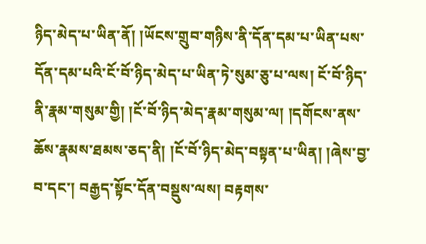ཉིད་མེད་པ་ཡིན་ནོ། །ཡོངས་གྲུབ་གཉིས་ནི་དོན་དམ་པ་ཡིན་པས་དོན་དམ་པའི་ངོ་བོ་ཉིད་མེད་པ་ཡིན་ཏེ་སུམ་ཅུ་པ་ལས། ངོ་བོ་ཉིད་ནི་རྣམ་གསུམ་གྱི། །ངོ་བོ་ཉིད་མེད་རྣམ་གསུམ་ལ། །དགོངས་ནས་ཆོས་རྣམས་ཐམས་ཅད་ནི། །ངོ་བོ་ཉིད་མེད་བསྟན་པ་ཡིན། །ཞེས་བྱ་བ་དང་། བརྒྱད་སྟོང་དོན་བསྡུས་ལས། བརྟགས་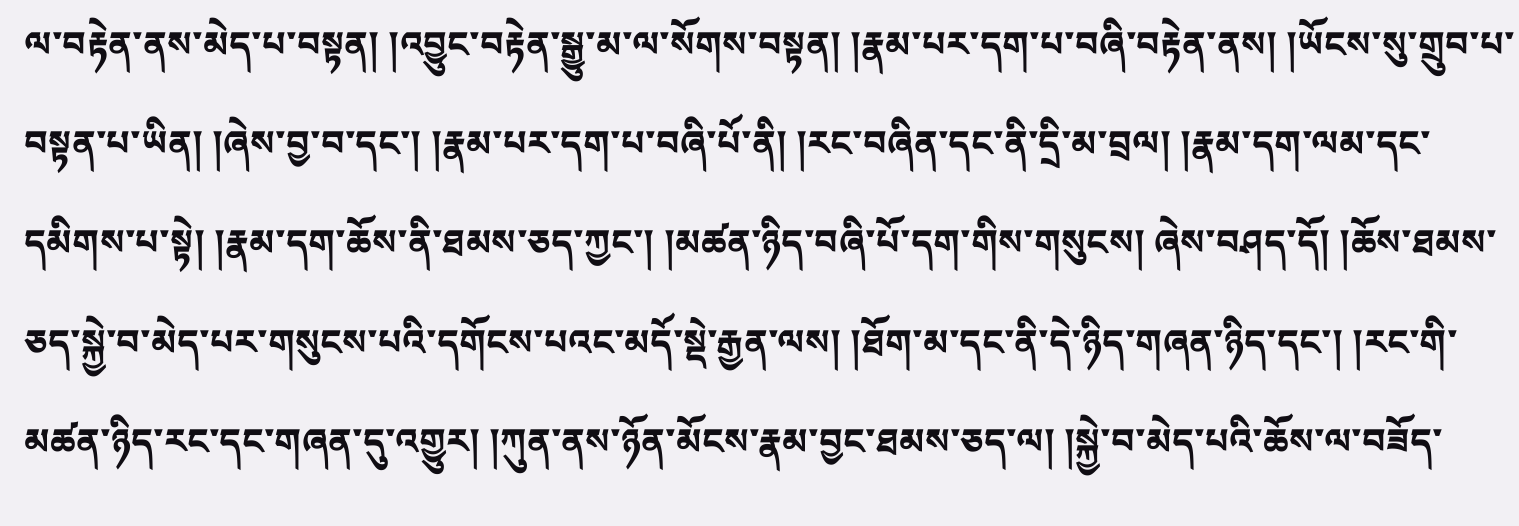ལ་བརྟེན་ནས་མེད་པ་བསྟན། །འབྱུང་བརྟེན་སྒྱུ་མ་ལ་སོགས་བསྟན། །རྣམ་པར་དག་པ་བཞི་བརྟེན་ནས། །ཡོངས་སུ་གྲུབ་པ་བསྟན་པ་ཡིན། །ཞེས་བྱ་བ་དང་། །རྣམ་པར་དག་པ་བཞི་པོ་ནི། །རང་བཞིན་དང་ནི་དྲི་མ་བྲལ། །རྣམ་དག་ལམ་དང་དམིགས་པ་སྟེ། །རྣམ་དག་ཆོས་ནི་ཐམས་ཅད་ཀྱང་། །མཚན་ཉིད་བཞི་པོ་དག་གིས་གསུངས། ཞེས་བཤད་དོ། །ཆོས་ཐམས་ཅད་སྐྱེ་བ་མེད་པར་གསུངས་པའི་དགོངས་པའང་མདོ་སྡེ་རྒྱན་ལས། །ཐོག་མ་དང་ནི་དེ་ཉིད་གཞན་ཉིད་དང་། །རང་གི་མཚན་ཉིད་རང་དང་གཞན་དུ་འགྱུར། །ཀུན་ནས་ཉོན་མོངས་རྣམ་བྱང་ཐམས་ཅད་ལ། །སྐྱེ་བ་མེད་པའི་ཆོས་ལ་བཟོད་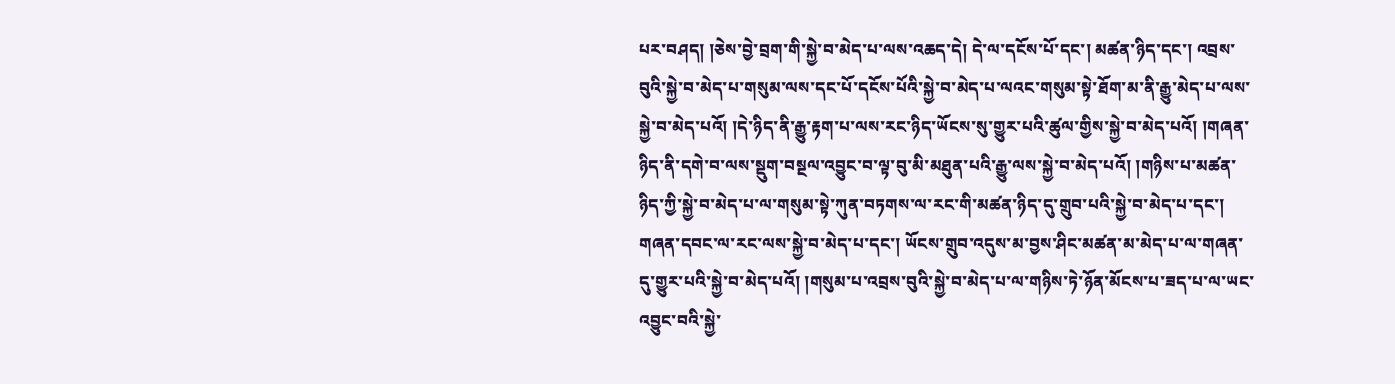པར་བཤད། །ཅེས་བྱེ་བྲག་གི་སྐྱེ་བ་མེད་པ་ལས་འཆད་དེ། དེ་ལ་དངོས་པོ་དང་། མཚན་ཉིད་དང་། འབྲས་བུའི་སྐྱེ་བ་མེད་པ་གསུམ་ལས་དང་པོ་དངོས་པོའི་སྐྱེ་བ་མེད་པ་ལའང་གསུམ་སྟེ་ཐོག་མ་ནི་རྒྱུ་མེད་པ་ལས་སྐྱེ་བ་མེད་པའོ། །དེ་ཉིད་ནི་རྒྱུ་རྟག་པ་ལས་རང་ཉིད་ཡོངས་སུ་གྱུར་པའི་ཚུལ་གྱིས་སྐྱེ་བ་མེད་པའོ། །གཞན་ཉིད་ནི་དགེ་བ་ལས་སྡུག་བསྔལ་འབྱུང་བ་ལྟ་བུ་མི་མཐུན་པའི་རྒྱུ་ལས་སྐྱེ་བ་མེད་པའོ། །གཉིས་པ་མཚན་ཉིད་ཀྱི་སྐྱེ་བ་མེད་པ་ལ་གསུམ་སྟེ་ཀུན་བཏགས་ལ་རང་གི་མཚན་ཉིད་དུ་གྲུབ་པའི་སྐྱེ་བ་མེད་པ་དང་། གཞན་དབང་ལ་རང་ལས་སྐྱེ་བ་མེད་པ་དང་། ཡོངས་གྲུབ་འདུས་མ་བྱས་ཤིང་མཚན་མ་མེད་པ་ལ་གཞན་དུ་གྱུར་པའི་སྐྱེ་བ་མེད་པའོ། །གསུམ་པ་འབྲས་བུའི་སྐྱེ་བ་མེད་པ་ལ་གཉིས་ཏེ་ཉོན་མོངས་པ་ཟད་པ་ལ་ཡང་འབྱུང་བའི་སྐྱེ་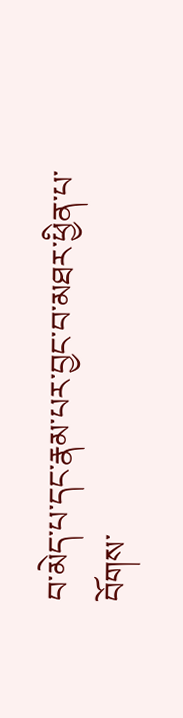བ་མེད་པ་དང་རྣམ་པར་བྱང་བ་མཐར་ཕྱིན་པ་བོགས་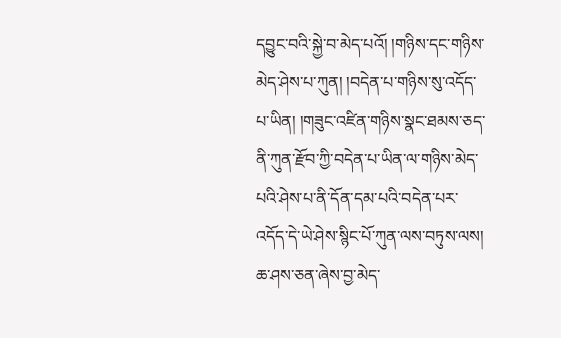དབྱུང་བའི་སྐྱེ་བ་མེད་པའོ། །གཉིས་དང་གཉིས་མེད་ཤེས་པ་ཀུན། །བདེན་པ་གཉིས་སུ་འདོད་པ་ཡིན། །གཟུང་འཛིན་གཉིས་སྣང་ཐམས་ཅད་ནི་ཀུན་རྫོབ་ཀྱི་བདེན་པ་ཡིན་ལ་གཉིས་མེད་པའི་ཤེས་པ་ནི་དོན་དམ་པའི་བདེན་པར་འདོད་དེ་ཡེ་ཤེས་སྙིང་པོ་ཀུན་ལས་བཏུས་ལས། ཆ་ཤས་ཅན་ཞེས་བྱ་མེད་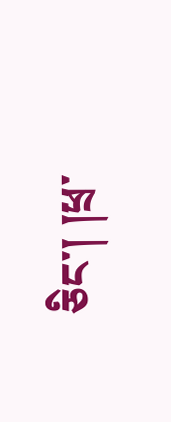ཅིང་། །ཕྲ་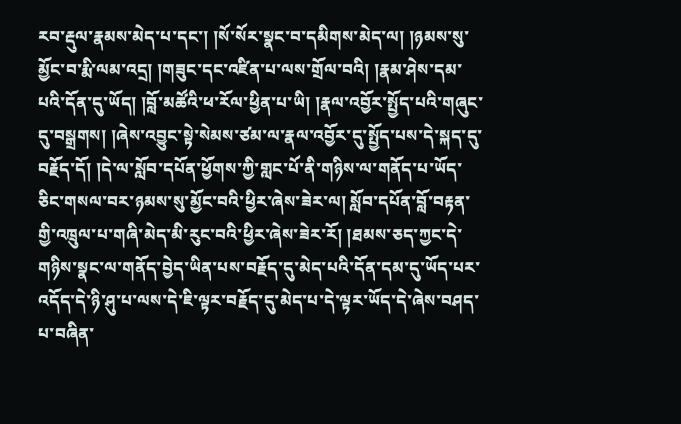རབ་རྡུལ་རྣམས་མེད་པ་དང་། །སོ་སོར་སྣང་བ་དམིགས་མེད་ལ། །ཉམས་སུ་མྱོང་བ་རྨི་ལམ་འདྲ། །གཟུང་དང་འཛིན་པ་ལས་གྲོལ་བའི། །རྣམ་ཤེས་དམ་པའི་དོན་དུ་ཡོད། །བློ་མཚོའི་ཕ་རོལ་ཕྱིན་པ་ཡི། །རྣལ་འབྱོར་སྤྱོད་པའི་གཞུང་དུ་བསྒྲགས། །ཞེས་འབྱུང་སྟེ་སེམས་ཙམ་ལ་རྣལ་འབྱོར་དུ་སྤྱོད་པས་དེ་སྐད་དུ་བརྗོད་དོ། །དེ་ལ་སློབ་དཔོན་ཕྱོགས་ཀྱི་གླང་པོ་ནི་གཉིས་ལ་གནོད་པ་ཡོད་ཅིང་གསལ་བར་ཉམས་སུ་མྱོང་བའི་ཕྱིར་ཞེས་ཟེར་ལ། སློབ་དཔོན་བློ་བརྟན་གྱི་འཁྲུལ་པ་གཞི་མེད་མི་རུང་བའི་ཕྱིར་ཞེས་ཟེར་རོ། །ཐམས་ཅད་ཀྱང་དེ་གཉིས་སྣང་ལ་གནོད་བྱེད་ཡིན་པས་བརྗོད་དུ་མེད་པའི་དོན་དམ་དུ་ཡོད་པར་འདོད་དེ་ཉི་ཤུ་པ་ལས་དེ་ཇི་ལྟར་བརྗོད་དུ་མེད་པ་དེ་ལྟར་ཡོད་དེ་ཞེས་བཤད་པ་བཞིན་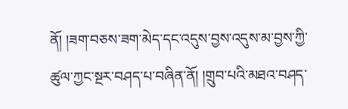ནོ། །ཟག་བཅས་ཟག་མེད་དང་འདུས་བྱས་འདུས་མ་བྱས་ཀྱི་ཚུལ་ཀྱང་སྔར་བཤད་པ་བཞིན་ནོ། །གྲུབ་པའི་མཐའ་བཤད་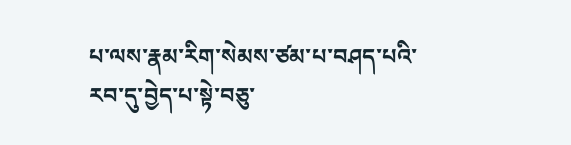པ་ལས་རྣམ་རིག་སེམས་ཙམ་པ་བཤད་པའི་རབ་དུ་བྱེད་པ་སྟེ་བཅུ་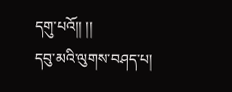དགུ་པའོ།། །།
དབུ་མའི་ལུགས་བཤད་པ།